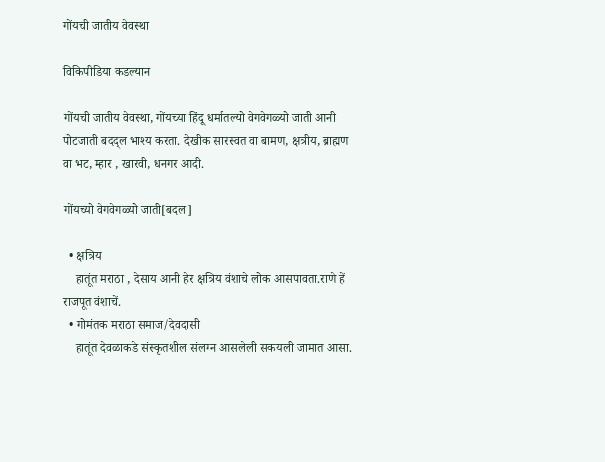गोंयची जातीय वेवस्था

विकिपीडिया कडल्यान

गोंयची जातीय वेवस्था, गोंयच्या हिंदू धर्मातल्यो वेगवेगळ्यो जाती आनी पोटजाती बदद्ल भाश्य करता. देखीक सारस्वत वा बामण, क्षत्रीय, ब्राह्मण वा भट, म्हार , खारवी, धनगर आदी.

गोंयच्यो वेगवेगळ्यो जाती[बदल]

  • क्षत्रिय
    हातूंत मराठा , देसाय आनी हेर क्षत्रिय वंशाचे लोक आसपावता.राणे हें राजपूत वंशाचें.
  • गोमंतक मराठा समाज/देवदासी
    हातूंत देवळाकडे संस्कृतशील संलग्न आसलेली सकयली जामात आसा.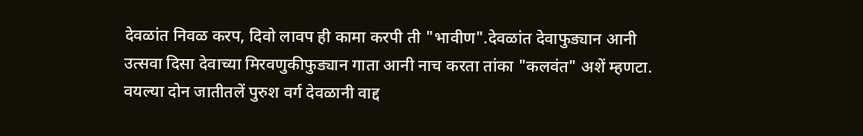देवळांत निवळ करप, दिवो लावप ही कामा करपी ती "भावीण".देवळांत देवाफुड्यान आनी उत्सवा दिसा देवाच्या मिरवणुकीफुड्यान गाता आनी नाच करता तांका "कलवंत" अशें म्हणटा. वयल्या दोन जातीतलें पुरुश वर्ग देवळानी वाद्द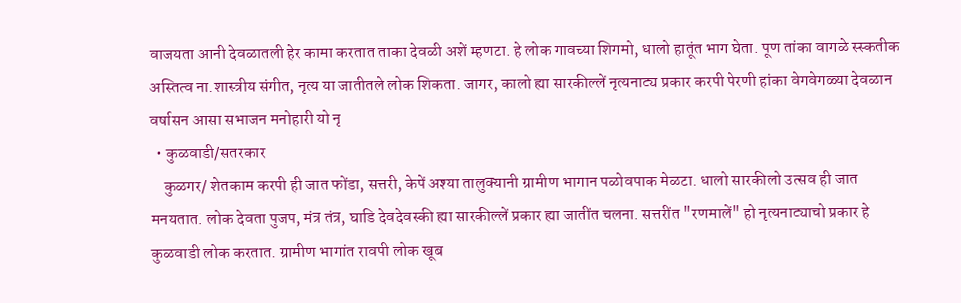वाजयता आनी देवळातली हेर कामा करतात ताका देवळी अशें म्हणटा. हे लोक गावच्या शिगमो, धालो हातूंत भाग घेता. पूण तांका वागळे स्स्कतीक अस्तित्व ना.शास्त्रीय संगीत, नृत्य या जातीतले लोक शिकता. जागर, कालो ह्या सारकील्लें नृत्यनाट्य प्रकार करपी पेरणी हांका वेगवेगळ्या देवळान वर्षासन आसा सभाजन मनोहारी यो नृ
  • कुळवाडी/सतरकार
    कुळगर/ शेतकाम करपी ही जात फोंडा, सत्तरी, केपें अश्या तालुक्यानी ग्रामीण भागान पळोवपाक मेळटा. धालो सारकीलो उत्सव ही जात मनयतात. लोक देवता पुजप, मंत्र तंत्र, घाडि देवदेवस्की ह्या सारकील्लें प्रकार ह्या जातींत चलना. सत्तरींत "रणमालें" हो नृत्यनाट्याचो प्रकार हे कुळवाडी लोक करतात. ग्रामीण भागांत रावपी लोक खूब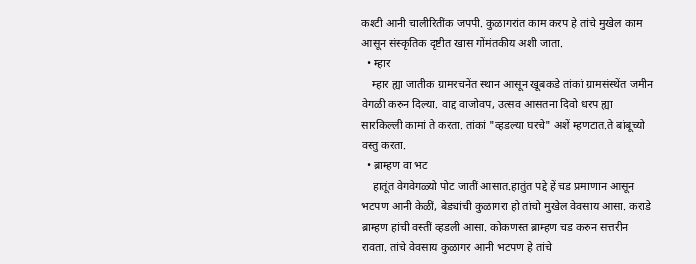कश्टी आनी चालीरितींक जपपी. कुळागरांत काम करप हे तांचे मुखेल काम आसून संस्कृतिक दृष्टीत खास गोंमंतकीय अशी जाता.
  • म्हार
    म्हार ह्या जातीक ग्रामरचनेंत स्थान आसून खूबकडे तांकां ग्रामसंस्थेंत जमीन वेगळी करुन दिल्या. वाद्द वाजोवप, उत्सव आसतना दिवो धरप ह्या सारकिल्ली कामां ते करता. तांकां "व्हडल्या घरचे" अशें म्हणटात.ते बांबूच्यो वस्तु करता.
  • ब्राम्हण वा भट
    हातूंत वेगवेगळ्यो पोट जातीं आसात.हातुंत पद्दे हें चड प्रमाणान आसून भटपण आनी केळीं, बेड्यांची कुळागरा हो तांचो मुखेल वेवसाय आसा. कराडे ब्राम्हण हांची वस्तीं व्हडली आसा. कोकणस्त ब्राम्हण चड करुन सत्तरीन रावता. तांचे वेवसाय कुळागर आनी भटपण हे तांचे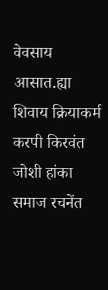वेवसाय आसात.ह्या शिवाय क्रियाकर्म करपी किरवंत जोशी हांका समाज रचनेंत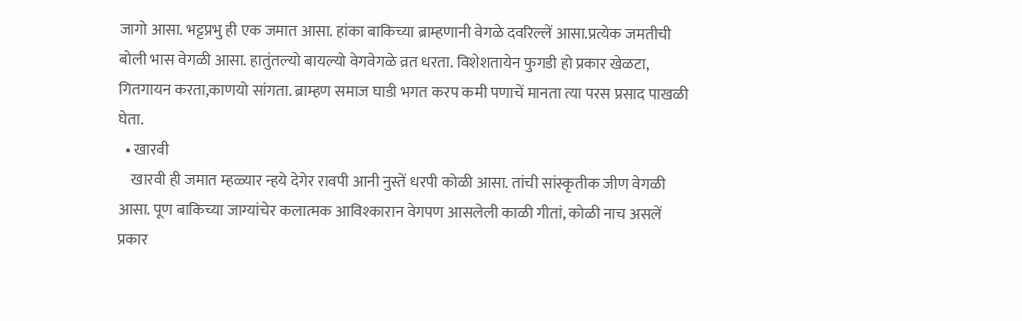जागो आसा. भट्टप्रभु ही एक जमात आसा. हांका बाकिच्या ब्राम्हणानी वेगळे दवरिल्लें आसा.प्रत्येक जमतीची बोली भास वेगळी आसा. हातुंतल्यो बायल्यो वेगवेगळे व्रत धरता. विशेशतायेन फुगडी हो प्रकार खेळटा, गितगायन करता,काणयो सांगता. ब्राम्हण समाज घाडी भगत करप कमी पणाचें मानता त्या परस प्रसाद पाखळी घेता.
  • खारवी
    खारवी ही जमात म्हळ्यार न्हये देगेर रावपी आनी नुस्तें धरपी कोळी आसा. तांची सांस्कृतीक जीण वेगळी आसा. पूण बाकिच्या जाग्यांचेर कलात्मक आविश्कारान वेगपण आसलेली काळी गीतां, कोळी नाच असलें प्रकार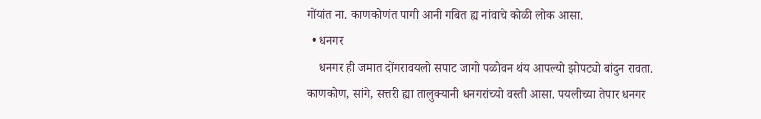गोंयांत ना. काणकोणंत पागी आनी गबित ह्य नांवाचे कोळी लोक आसा.
  • धनगर
    धनगर ही जमात दोंगरावयलो सपाट जागो पळोवन थंय आपल्यो झोपट्यो बांदुन रावता. काणकोण, सांगे, सत्तरी ह्या तालुक्यानी धनगरांच्यो वस्ती आसा. पयलीच्या तेपार धनगर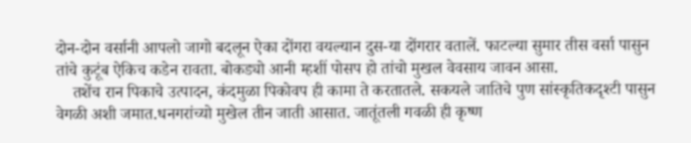दोन-दोन वर्सानी आपलो जागो बदलून ऐका दोंगरा वयल्यान दुस-या दोंगरार वतालें. फाटल्या सुमार तीस वर्सा पासुन तांचे कुटूंब ऐकिच कडेन रावता. बोकड्यो आनी म्हशीं पोसप हो तांचो मुखल वेवसाय जावन आसा.
    तशेंच रान पिकाचे उत्पादन, कंदमुळा पिकोवप ही कामा ते करतातले. सकयले जातिचे पुण सांस्कृतिकदृश्टी पासुन वेगळी अशी जमात.धनगरांच्यो मुखेल तीन जाती आसात. जातूंतली गवळी ही कृष्ण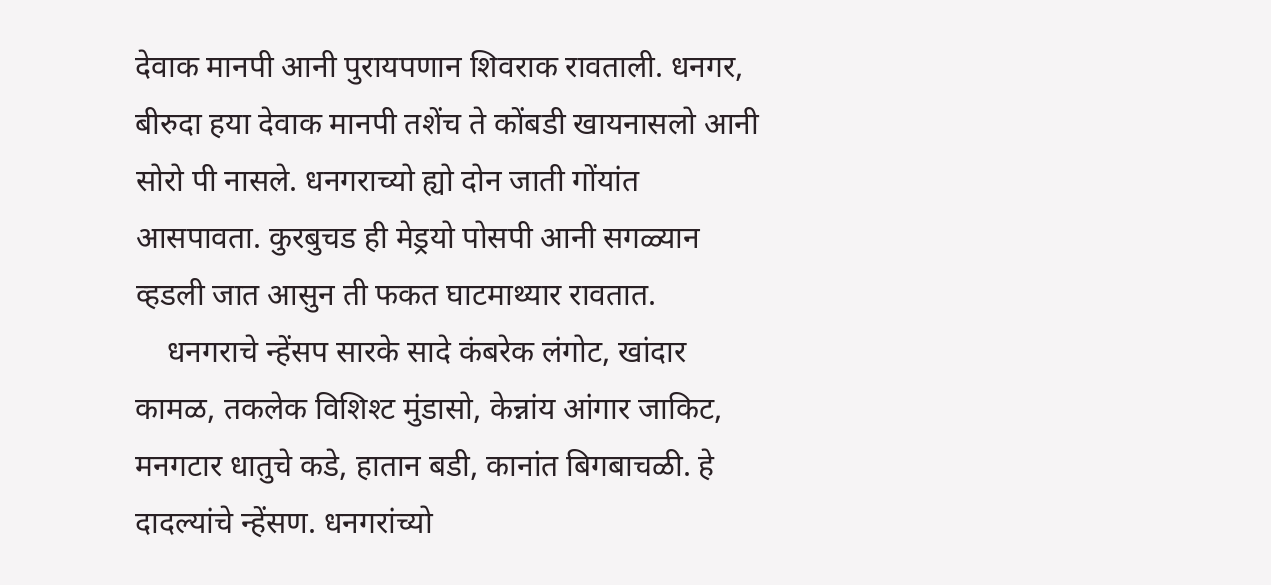देवाक मानपी आनी पुरायपणान शिवराक रावताली. धनगर, बीरुदा हया देवाक मानपी तशेंच ते कोंबडी खायनासलो आनी सोरो पी नासले. धनगराच्यो ह्यो दोन जाती गोंयांत आसपावता. कुरबुचड ही मेड्रयो पोसपी आनी सगळ्यान व्हडली जात आसुन ती फकत घाटमाथ्यार रावतात.
    धनगराचे न्हेंसप सारके सादे कंबरेक लंगोट, खांदार कामळ, तकलेक विशिश्ट मुंडासो, केन्नांय आंगार जाकिट, मनगटार धातुचे कडे, हातान बडी, कानांत बिगबाचळी. हे दादल्यांचे न्हेंसण. धनगरांच्यो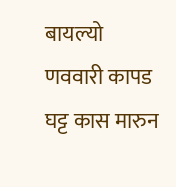बायल्यो णववारी कापड घट्ट कास मारुन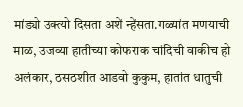मांड्यो उक्त्यो दिसता अशें न्हेंसता.गळ्यांत मणयाची माळ, उजव्या हातीच्या कोफराक चांदिची वाकीच हो अलंकार, ठसठशीत आडवो कुकुम, हातांत धातुची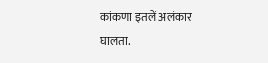कांकणा इतलें अलंकार घालता.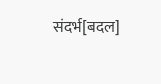संदर्भ[बदल]